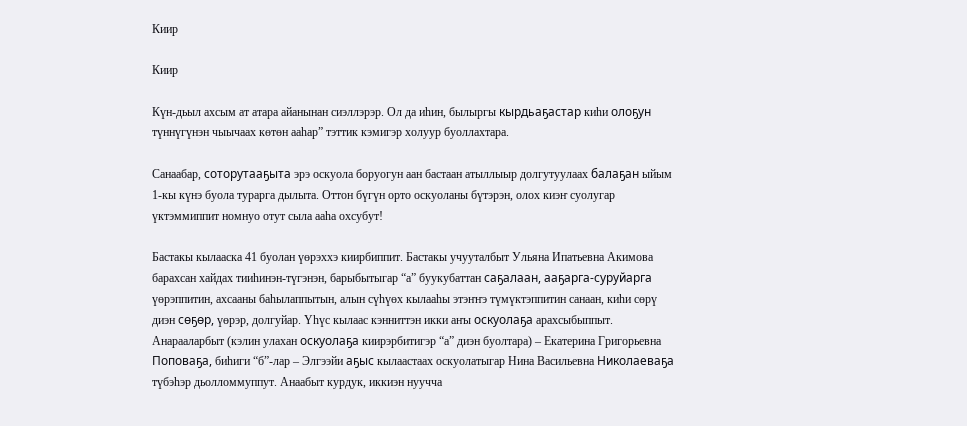Киир

Киир

Күн-дьыл ахсым ат атара айанынан сиэллэрэр. Ол да иһин, былыргы кырдьаҕастар киһи олоҕун түннүгүнэн чыычаах көтөн ааһар” тэттик кэмигэр холуур буоллахтара.

Санаабар, соторутааҕыта эрэ оскуола боруогун аан бастаан атыллыыр долгутуулаах балаҕан ыйым 1-кы күнэ буола турарга дылыта. Оттон бүгүн орто оскуоланы бүтэрэн, олох киэҥ суолугар үктэммиппит номнуо отут сыла ааһа охсубут!

Бастакы кылааска 41 буолан үөрэххэ киирбиппит. Бастакы учууталбыт Ульяна Ипатьевна Акимова барахсан хайдах тииһинэн-түгэнэн, барыбытыгар “а” буукубаттан саҕалаан, ааҕарга-суруйарга үөрэппитин, ахсааны баһылаппытын, алын сүһүөх кылааһы этэҥҥэ түмүктэппитин санаан, киһи сөрү диэн сөҕөр, үөрэр, долгуйар. Үһүс кылаас кэнниттэн икки аҥы оскуолаҕа арахсыбыппыт. Анарааларбыт (кэлин улахан оскуолаҕа киирэрбитигэр “а” диэн буолтара) – Екатерина Григорьевна Поповаҕа, биһиги “б”-лар – Элгээйи аҕыс кылаастаах оскуолатыгар Нина Васильевна Николаеваҕа түбэһэр дьолломмуппут. Анаабыт курдук, иккиэн нуучча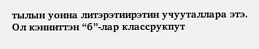тылын уонна литэрэтиирэтин учууталлара этэ. Ол кэнниттэн “б”-лар классрукпут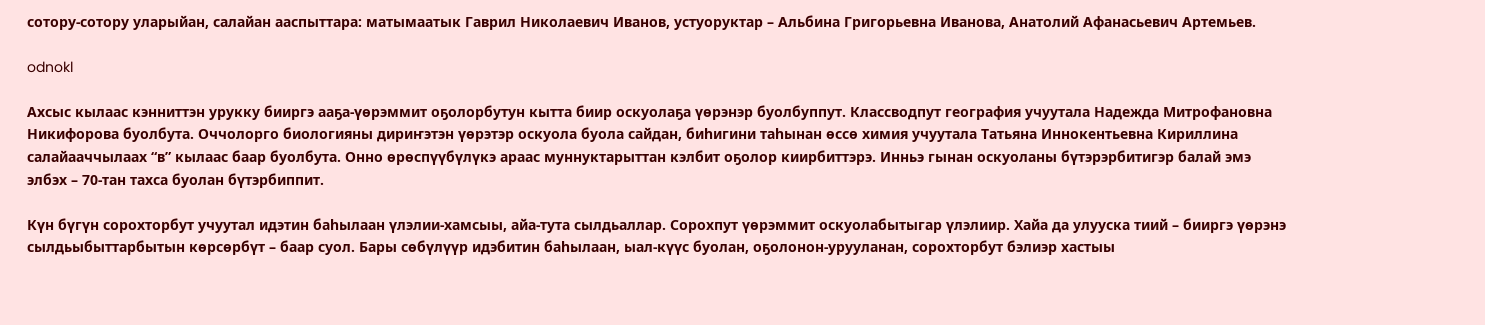сотору-сотору уларыйан, салайан ааспыттара: матымаатык Гаврил Николаевич Иванов, устуоруктар – Альбина Григорьевна Иванова, Анатолий Афанасьевич Артемьев.

odnokl

Ахсыс кылаас кэнниттэн урукку бииргэ ааҕа-үөрэммит оҕолорбутун кытта биир оскуолаҕа үөрэнэр буолбуппут. Классводпут география учуутала Надежда Митрофановна Никифорова буолбута. Оччолорго биологияны дириҥэтэн үөрэтэр оскуола буола сайдан, биһигини таһынан өссө химия учуутала Татьяна Иннокентьевна Кириллина салайааччылаах “в” кылаас баар буолбута. Онно өрөспүүбүлүкэ араас муннуктарыттан кэлбит оҕолор киирбиттэрэ. Инньэ гынан оскуоланы бүтэрэрбитигэр балай эмэ элбэх – 70-тан тахса буолан бүтэрбиппит.

Күн бүгүн сорохторбут учуутал идэтин баһылаан үлэлии-хамсыы, айа-тута сылдьаллар. Сорохпут үөрэммит оскуолабытыгар үлэлиир. Хайа да улууска тиий – бииргэ үөрэнэ сылдьыбыттарбытын көрсөрбүт – баар суол. Бары сөбүлүүр идэбитин баһылаан, ыал-күүс буолан, оҕолонон-урууланан, сорохторбут бэлиэр хастыы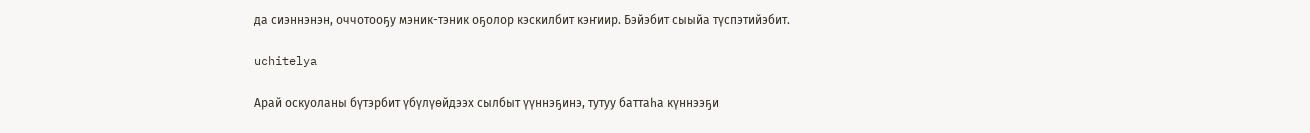да сиэннэнэн, оччотооҕу мэник-тэник оҕолор кэскилбит кэҥиир. Бэйэбит сыыйа түспэтийэбит.

uchitelya

Арай оскуоланы бүтэрбит үбүлүөйдээх сылбыт үүннэҕинэ, тутуу баттаһа күннээҕи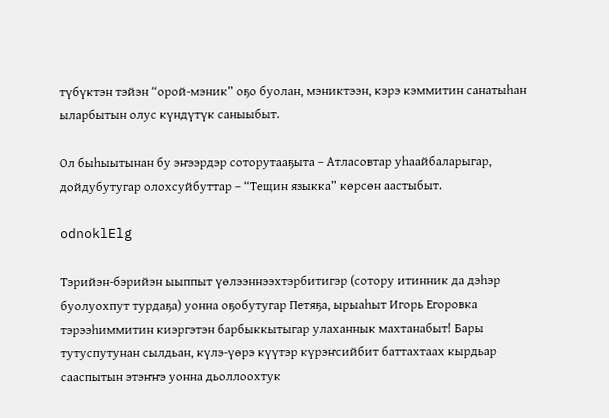түбүктэн тэйэн “орой-мэник” оҕо буолан, мэниктээн, кэрэ кэммитин санатыһан ыларбытын олус күндүтүк саныыбыт.

Ол быһыытынан бу эҥээрдэр соторутааҕыта – Атласовтар уһаайбаларыгар, дойдубутугар олохсуйбуттар – “Тещин языкка” көрсөн аастыбыт.

odnoklElg

Тэрийэн-бэрийэн ыыппыт үөлээннээхтэрбитигэр (сотору итинник да дэһэр буолуохпут турдаҕа) уонна оҕобутугар Петяҕа, ырыаһыт Игорь Егоровка тэрээһиммитин киэргэтэн барбыккытыгар улаханнык махтанабыт! Бары тутуспутунан сылдьан, күлэ-үөрэ күүтэр күрэҥсийбит баттахтаах кырдьар сааспытын этэҥҥэ уонна дьоллоохтук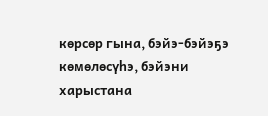көрсөр гына, бэйэ-бэйэҕэ көмөлөсүһэ, бэйэни харыстана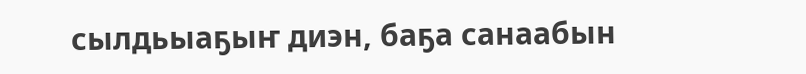сылдьыаҕыҥ диэн, баҕа санаабын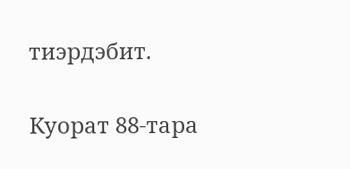тиэрдэбит.

Куорат 88-тара